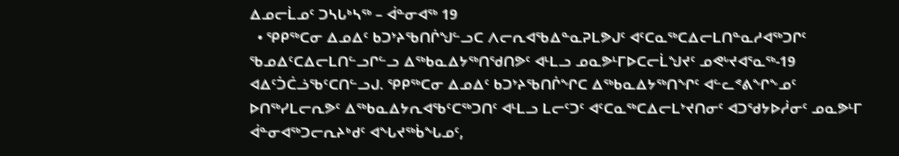ᐃᓄᓕᒫᓄᑦ ᑐᓴᒐᒃᓴᖅ – ᐋᓐᓂᐊᖅ 19
  • ᕿᑭᖅᑕᓂ ᐃᓄᐃᑦ ᑲᑐᔾᔨᖃᑎᒌᖑᓪᓗᑕ ᐱᓕᕆᐊᖃᐃᓐᓇᕈᒪᕗᒍᑦ ᐊᑦᑕᓇᖅᑕᐃᓕᒪᑎᓐᓇᓱᐊᖅᑐᒋᑦ ᖃᓄᐃᑦᑕᐃᓕᒪᑎᓪᓗᒋᓪᓗ ᐃᖅᑲᓇᐃᔭᖅᑎᖁᑎᕗᑦ ᐊᒻᒪᓗ ᓄᓇᕗᒻᒥᐅᑕᓕᒫᖑᔪᑦ ᓄᕙᒡᔪᐊᕐᓇᖅ-19 ᐊᐃᑦᑑᑖᓘᖃᑦᑕᑎᓪᓗᒍ. ᕿᑭᖅᑕᓂ ᐃᓄᐃᑦ ᑲᑐᔾᔨᖃᑎᒌᖏᑕ ᐃᖅᑲᓇᐃᔭᖅᑎᖏᑦ ᐊᓪᓚᕝᕕᖏᖕᓄᑦ ᐅᑎᖅᓯᒪᓕᕆᕗᑦ ᐃᖅᑲᓇᐃᔭᕆᐊᖃᑦᑕᖅᑐᑎᑦ ᐊᒻᒪᓗ ᒪᓕᑦᑐᑦ ᐊᑦᑕᓇᖅᑕᐃᓕᒪᔾᔪᑎᓂᑦ ᐊᑐᖁᔭᐅᓲᓂᑦ ᓄᓇᕗᒻᒥ ᐋᓐᓂᐊᖅᑐᓕᕆᔨᒃᑯᑦ ᐊᖓᔪᖅᑳᖓᓄᑦ,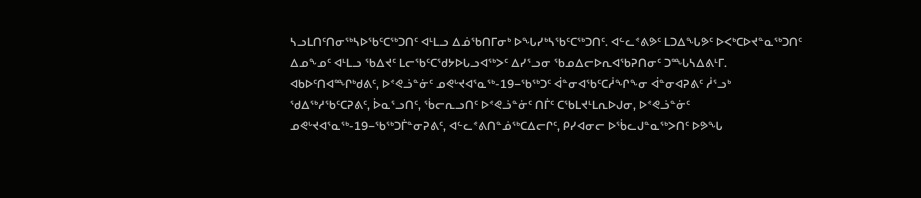ᓴᓗᒪᑎᑦᑎᓂᖅᓴᐅᖃᑦᑕᖅᑐᑎᑦ ᐊᒻᒪᓗ ᐃᓅᖃᑎᒥᓂᒃ ᐅᖓᓯᒃᓴᖃᑦᑕᖅᑐᑎᑦ. ᐊᓪᓚᕝᕕᕗᑦ ᒪᑐᐃᖓᕗᑦ ᐅᐸᒃᑕᐅᔪᓐᓇᖅᑐᑎᑦ ᐃᓄᖕᓄᑦ ᐊᒻᒪᓗ ᖃᐃᔪᑦ ᒪᓕᖃᑦᑕᖁᔭᐅᒐᓗᐊᖅᐳᑦ ᐃᓯᕐᓗᓂ ᖃᓄᐃᓕᐅᕆᐊᖃᕈᑎᓂᑦ ᑐᙵᓴᐃᕕᒻᒥ. ᐊᑲᐅᑦᑎᐊᙱᒃᑯᕕᑦ, ᐅᕝᕙᓘᓐᓃᑦ ᓄᕙᒡᔪᐊᕐᓇᖅ-19−ᖃᖅᑐᑦ ᐋᓐᓂᐊᖃᑦᑕᓲᖏᖕᓂ ᐋᓐᓂᐊᕈᕕᑦ ᓲᕐᓗᒃ ᖁᐃᖅᓱᖃᑦᑕᕈᕕᑦ, ᐆᓇᕐᓗᑎᑦ, ᖄᓕᕆᓗᑎᑦ ᐅᕝᕙᓘᓐᓃᑦ ᑎᒦᑦ ᑕᖃᒪᔪᒻᒪᕆᐅᒍᓂ, ᐅᕝᕙᓘᓐᓃᑦ ᓄᕙᒡᔪᐊᕐᓇᖅ-19−ᖃᖅᑐᒦᓐᓂᕈᕕᑦ, ᐊᓪᓚᕝᕕᑎᓐᓅᖅᑕᐃᓕᒋᑦ, ᑭᓯᐊᓂᓕ ᐅᖄᓚᒍᓐᓇᖅᐳᑎᑦ ᐅᕗᖓ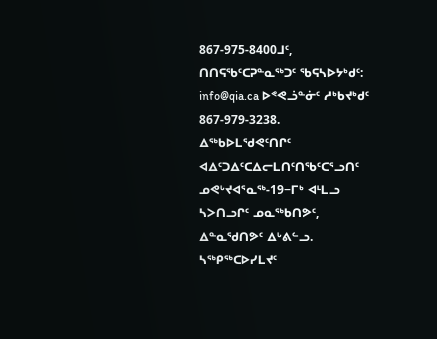867-975-8400ᒧᑦ, ᑎᑎᕋᖃᑦᑕᕈᓐᓇᖅᑐᑦ ᖃᕋᓴᐅᔭᒃᑯᑦ: info@qia.ca ᐅᕝᕙᓘᓐᓃᑦ ᓱᒃᑲᔪᒃᑯᑦ 867-979-3238. ᐃᖅᑲᐅᒪᖁᕙᑦᑎᒋᑦ ᐊᐃᑦᑐᐃᑦᑕᐃᓕᒪᑎᑦᑎᖃᑦᑕᕐᓗᑎᑦ ᓄᕙᒡᔪᐊᕐᓇᖅ-19−ᒥᒃ ᐊᒻᒪᓗ ᓴᐳᑎᓗᒋᑦ ᓄᓇᖅᑲᑎᕗᑦ, ᐃᓐᓇᖁᑎᕗᑦ ᐃᒡᕕᓪᓗ.
ᓴᖅᑭᖅᑕᐅᓯᒪᔪᑦ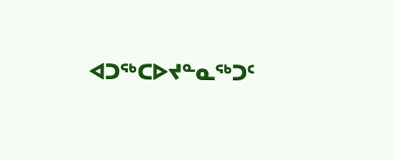ᐊᑐᖅᑕᐅᔪᓐᓇᖅᑐᑦ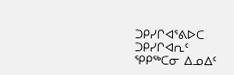ᑐᑭᓯᒋᐊᕐᕕᐅᑕ
ᑐᑭᓯᒋᐊᕆᑦ ᕿᑭᖅᑕᓂ ᐃᓄᐃᑦ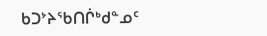ᑲᑐᔾᔨᖃᑎᒌᒃᑯᓐᓄᑦ